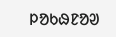ᱞᱚᱠᱷᱱᱚᱣ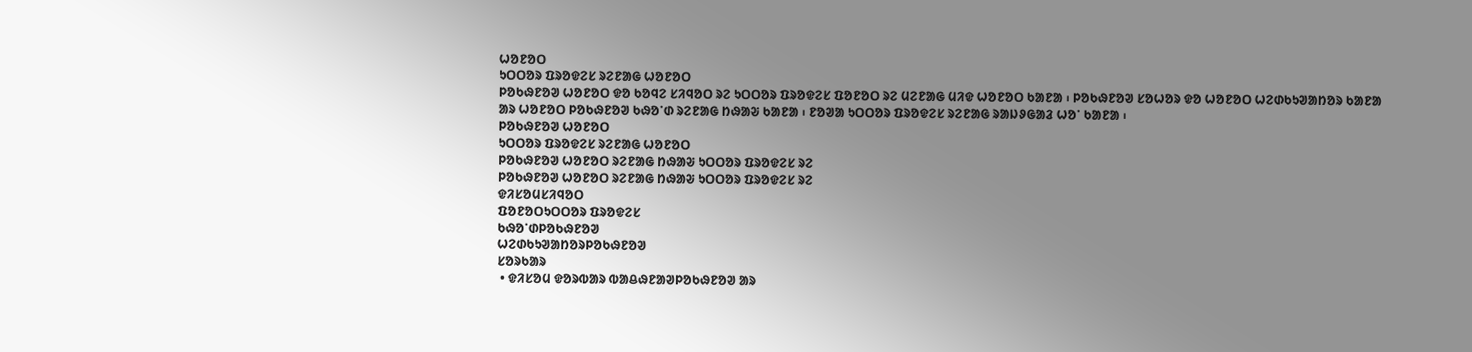ᱦᱚᱱᱚᱛ
ᱩᱛᱛᱚᱨ ᱯᱨᱚᱫᱮᱥ ᱨᱮᱱᱟᱜ ᱦᱚᱱᱚᱛ
ᱞᱚᱠᱷᱱᱚᱣ ᱦᱚᱱᱚᱛ ᱫᱚ ᱠᱚᱧᱮ ᱥᱤᱧᱚᱛ ᱨᱮ ᱩᱛᱛᱚᱨ ᱯᱨᱚᱫᱮᱥ ᱯᱚᱱᱚᱛ ᱨᱮ ᱢᱮᱱᱟᱜ ᱢᱤᱫ ᱦᱚᱱᱚᱛ ᱠᱟᱱᱟ ᱾ ᱞᱚᱠᱷᱱᱚᱣ ᱥᱚᱦᱚᱨ ᱫᱚ ᱦᱚᱱᱚᱛ ᱦᱮᱰᱠᱩᱣᱟᱴᱚᱨ ᱠᱟᱱᱟ ᱟᱨ ᱦᱚᱱᱚᱛ ᱞᱚᱠᱷᱱᱚᱣ ᱠᱷᱚᱸᱰ ᱨᱮᱱᱟᱜ ᱴᱷᱟᱶ ᱠᱟᱱᱟ ᱾ ᱱᱚᱣᱟ ᱩᱛᱛᱚᱨ ᱯᱨᱚᱫᱮᱥ ᱨᱮᱱᱟᱜ ᱨᱟᱡᱽᱜᱟᱲ ᱦᱚᱸ ᱠᱟᱱᱟ ᱾
ᱞᱚᱠᱷᱱᱚᱣ ᱦᱚᱱᱚᱛ
ᱩᱛᱛᱚᱨ ᱯᱨᱚᱫᱮᱥ ᱨᱮᱱᱟᱜ ᱦᱚᱱᱚᱛ
ᱞᱚᱠᱷᱱᱚᱣ ᱦᱚᱱᱚᱛ ᱨᱮᱱᱟᱜ ᱴᱷᱟᱶ ᱩᱛᱛᱚᱨ ᱯᱨᱚᱫᱮᱥ ᱨᱮ
ᱞᱚᱠᱷᱱᱚᱣ ᱦᱚᱱᱚᱛ ᱨᱮᱱᱟᱜ ᱴᱷᱟᱶ ᱩᱛᱛᱚᱨ ᱯᱨᱚᱫᱮᱥ ᱨᱮ
ᱫᱤᱥᱚᱢᱥᱤᱧᱚᱛ
ᱯᱚᱱᱚᱛᱩᱛᱛᱚᱨ ᱯᱨᱚᱫᱮᱥ
ᱠᱷᱚᱸᱰᱞᱚᱠᱷᱱᱚᱣ
ᱦᱮᱰᱠᱩᱣᱟᱴᱚᱨᱞᱚᱠᱷᱱᱚᱣ
ᱥᱚᱨᱠᱟᱨ
 • ᱫᱤᱥᱚᱢ ᱫᱚᱨᱵᱟᱨ ᱵᱟᱪᱷᱱᱟᱣᱞᱚᱠᱷᱱᱚᱣ ᱟᱨ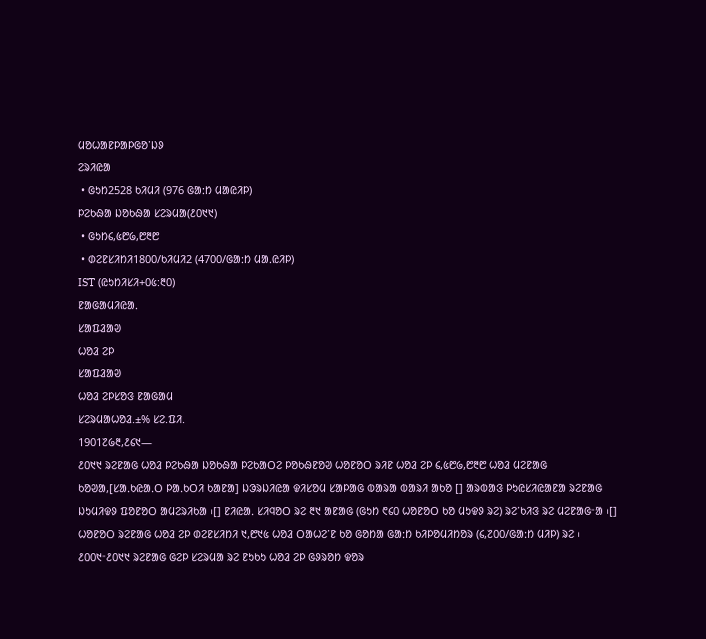ᱢᱚᱦᱟᱱᱞᱟᱞᱜᱚᱸᱡᱽ
ᱮᱨᱤᱭᱟ
 • ᱜᱩᱴ2528 ᱠᱤᱢᱤ (976 ᱜᱟᱺᱴ ᱢᱟᱭᱤᱞ)
ᱞᱮᱠᱷᱟ ᱡᱚᱠᱷᱟ ᱥᱮᱨᱢᱟ(᱒᱐᱑᱑)
 • ᱜᱩᱴ᱔,᱕᱘᱙,᱘᱓᱘
 • ᱰᱮᱱᱥᱤᱴᱤ1800/ᱠᱤᱢᱤ2 (4700/ᱜᱟᱺᱴ ᱢᱟᱹᱭᱤᱞ)
IST (ᱭᱩᱴᱤᱥᱤ+᱐᱕:᱓᱐)
ᱱᱟᱜᱟᱢᱤᱭᱟᱹ
ᱥᱟᱯᱲᱟᱣ
ᱦᱚᱲ ᱮᱞ
ᱥᱟᱯᱲᱟᱣ
ᱦᱚᱲ ᱮᱞᱥᱚᱝ ᱱᱟᱜᱟᱢ
ᱥᱮᱨᱢᱟᱦᱚᱲ.±% ᱥᱮ.ᱯᱤ.
1901᱗᱙᱓,᱒᱔᱑—
᱒᱐᱑᱑ ᱨᱮᱱᱟᱜ ᱦᱚᱲ ᱞᱮᱠᱷᱟ ᱡᱚᱠᱷᱟ ᱞᱮᱠᱟᱛᱮ ᱞᱚᱠᱷᱱᱚᱣ ᱦᱚᱱᱚᱛ ᱨᱤᱱ ᱦᱚᱲ ᱮᱞ ᱔,᱕᱘᱙,᱘᱓᱘ ᱦᱚᱲ ᱢᱮᱱᱟᱜ ᱠᱚᱣᱟ,[ᱥᱟᱹᱠᱭᱟᱹᱛ ᱞᱟᱹᱠᱛᱤ ᱠᱟᱱᱟ] ᱡᱳᱨᱡᱤᱭᱟ ᱫᱤᱥᱚᱢ ᱥᱟᱞᱟᱜ ᱵᱟᱨᱟ ᱵᱟᱨᱤ ᱟᱠᱚ [] ᱟᱨᱵᱟᱝ ᱞᱩᱭᱥᱤᱭᱟᱱᱟ ᱨᱮᱱᱟᱜ ᱡᱩᱢᱤᱫᱽ ᱯᱚᱱᱚᱛ ᱟᱢᱮᱨᱤᱠᱟ ᱾[] ᱱᱤᱭᱟᱹ ᱥᱤᱧᱚᱛ ᱨᱮ ᱓᱑ ᱟᱱᱟᱜ (ᱜᱩᱴ ᱖᱔᱐ ᱦᱚᱱᱚᱛ ᱠᱚ ᱢᱩᱫᱽ ᱨᱮ) ᱨᱮᱸᱠᱤᱝ ᱨᱮ ᱢᱮᱱᱟᱜᱼᱟ ᱾[] ᱦᱚᱱᱚᱛ ᱨᱮᱱᱟᱜ ᱦᱚᱲ ᱮᱞ ᱰᱮᱱᱥᱤᱴᱤ ᱑,᱘᱑᱕ ᱦᱚᱲ ᱛᱟᱦᱮᱸᱱ ᱠᱚ ᱜᱚᱴᱟ ᱜᱟᱺᱴ ᱠᱤᱞᱚᱢᱤᱴᱚᱨ (᱔,᱗᱐᱐/ᱜᱟᱺᱴ ᱢᱤᱞ) ᱨᱮ ᱾ ᱒᱐᱐᱑ᱼ᱒᱐᱑᱑ ᱨᱮᱱᱟᱜ ᱜᱮᱞ ᱥᱮᱨᱢᱟ ᱨᱮ ᱱᱩᱠᱩ ᱦᱚᱲ ᱮᱞ ᱜᱽᱨᱚᱴ ᱫᱚᱨ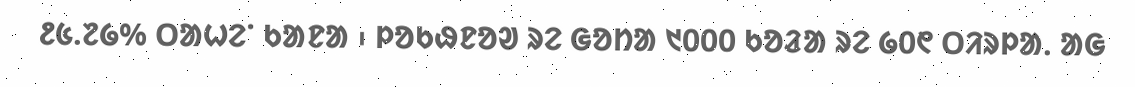᱒᱕.᱗᱙% ᱛᱟᱦᱮᱸ ᱠᱟᱱᱟ ᱾ ᱞᱚᱠᱷᱱᱚᱣ ᱨᱮ ᱜᱚᱴᱟ ᱑᱐᱐᱐ ᱠᱚᱲᱟ ᱨᱮ ᱙᱐᱖ ᱛᱤᱨᱞᱟᱹ ᱟᱜ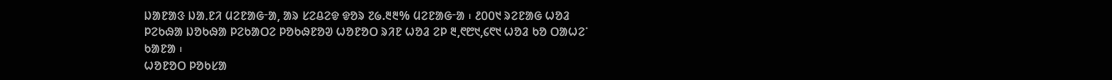ᱡᱟᱱᱟᱝ ᱡᱟᱹᱱᱤ ᱢᱮᱱᱟᱜᱼᱟ, ᱟᱨ ᱥᱮᱪᱮᱫ ᱫᱚᱨ ᱗᱙.᱓᱓% ᱢᱮᱱᱟᱜᱼᱟ ᱾ ᱒᱐᱐᱑ ᱨᱮᱱᱟᱜ ᱦᱚᱲ ᱞᱮᱠᱷᱟ ᱡᱚᱠᱷᱟ ᱞᱮᱠᱟᱛᱮ ᱞᱚᱠᱷᱱᱚᱣ ᱦᱚᱱᱚᱛ ᱨᱤᱱ ᱦᱚᱲ ᱮᱞ ᱓,᱖᱘᱑,᱔᱖᱑ ᱦᱚᱲ ᱠᱚ ᱛᱟᱦᱮᱸ ᱠᱟᱱᱟ ᱾
ᱦᱚᱱᱚᱛ ᱞᱚᱠᱥᱟ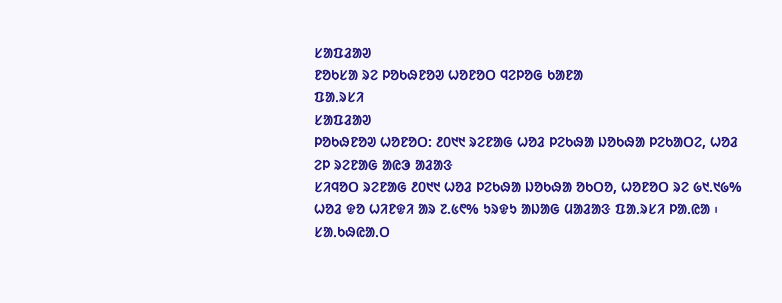ᱥᱟᱯᱲᱟᱣ
ᱱᱚᱠᱥᱟ ᱨᱮ ᱞᱚᱠᱷᱱᱚᱣ ᱦᱚᱱᱚᱛ ᱧᱮᱞᱚᱜ ᱠᱟᱱᱟ
ᱯᱟᱹᱨᱥᱤ
ᱥᱟᱯᱲᱟᱣ
ᱞᱚᱠᱷᱱᱚᱣ ᱦᱚᱱᱚᱛ: ᱒᱐᱑᱑ ᱨᱮᱱᱟᱜ ᱦᱚᱲ ᱞᱮᱠᱷᱟ ᱡᱚᱠᱷᱟ ᱞᱮᱠᱟᱛᱮ, ᱦᱚᱲ ᱮᱞ ᱨᱮᱱᱟᱜ ᱟᱭᱳ ᱟᱲᱟᱝ
ᱥᱤᱧᱚᱛ ᱨᱮᱱᱟᱜ ᱒᱐᱑᱑ ᱦᱚᱲ ᱞᱮᱠᱷᱟ ᱡᱚᱠᱷᱟ ᱚᱠᱛᱚ, ᱦᱚᱱᱚᱛ ᱨᱮ ᱙᱑.᱑᱙% ᱦᱚᱲ ᱫᱚ ᱦᱤᱱᱫᱤ ᱟᱨ ᱗.᱕᱖% ᱩᱨᱫᱩ ᱟᱡᱟᱜ ᱢᱟᱲᱟᱝ ᱯᱟᱹᱨᱥᱤ ᱞᱟᱹᱭᱟ ᱾
ᱥᱟᱹᱠᱷᱭᱟᱹᱛ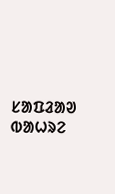ᱥᱟᱯᱲᱟᱣ
ᱵᱟᱦᱨᱮ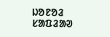ᱡᱚᱱᱚᱲ
ᱥᱟᱯᱲᱟᱣ